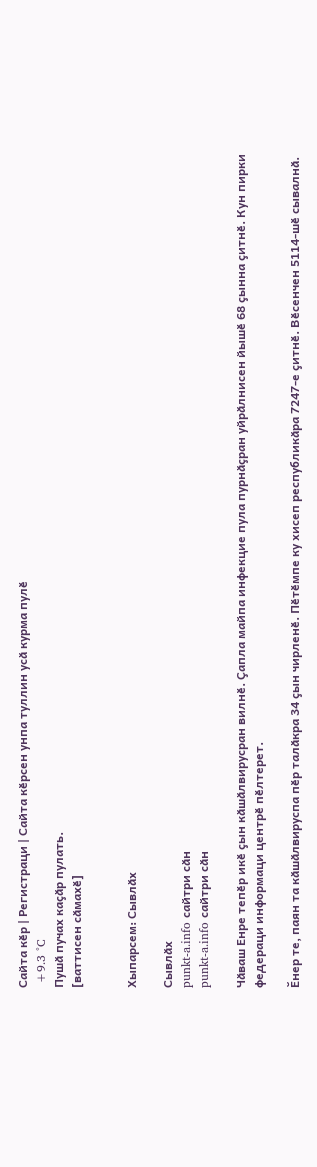Сайта кӗр | Регистраци | Сайта кӗрсен унпа туллин усӑ курма пулӗ
 +9.3 °C
Пушӑ пучах каҫӑр пулать.
[ваттисен сӑмахӗ]


Хыпарсем: Сывлӑх

Сывлӑх
punkt-a.info сайтри сӑн
punkt-a.info сайтри сӑн

Чӑваш Енре тепӗр икӗ ҫын кӑшӑлвирусран вилнӗ. Ҫапла майпа инфекцие пула пурнӑҫран уйрӑлнисен йышӗ 68 ҫынна ҫитнӗ. Кун пирки федераци информаци центрӗ пӗлтерет.

Ӗнер те, паян та кӑшӑлвируспа пӗр талӑкра 34 ҫын чирленӗ. Пӗтӗмпе ку хисеп республикӑра 7247-е ҫитнӗ. Вӗсенчен 5114-шӗ сывалнӑ.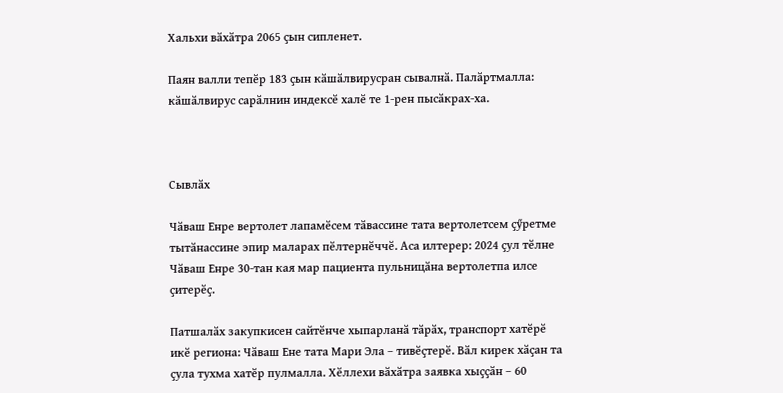Хальхи вӑхӑтра 2065 ҫын сипленет.

Паян валли тепӗр 183 ҫын кӑшӑлвирусран сывалнӑ. Палӑртмалла: кӑшӑлвирус сарӑлнин индексӗ халӗ те 1-рен пысӑкрах-ха.



Сывлӑх

Чӑваш Енре вертолет лапамӗсем тӑвассине тата вертолетсем ҫӳретме тытӑнассине эпир маларах пӗлтернӗччӗ. Аса илтерер: 2024 ҫул тӗлне Чӑваш Енре 30-тан кая мар пациента пульницӑна вертолетпа илсе ҫитерӗҫ.

Патшалӑх закупкисен сайтӗнче хыпарланӑ тӑрӑх, транспорт хатӗрӗ икӗ региона: Чӑваш Ене тата Мари Эла – тивӗҫтерӗ. Вӑл кирек хӑҫан та ҫула тухма хатӗр пулмалла. Хӗллехи вӑхӑтра заявка хыҫҫӑн – 60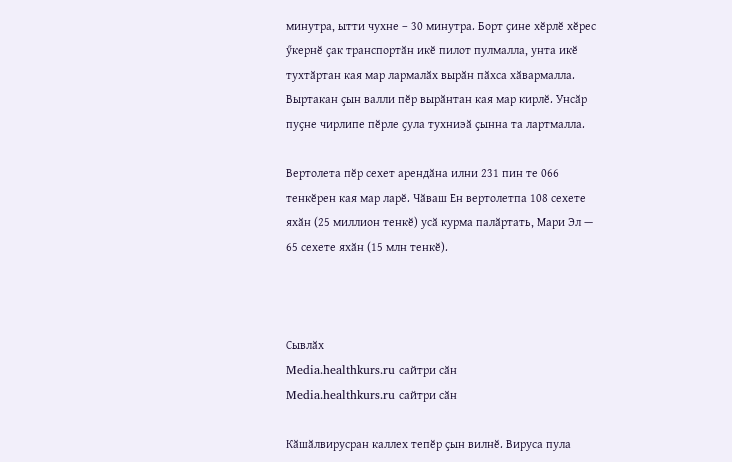минутра, ытти чухне – 30 минутра. Борт ҫине хӗрлӗ хӗрес ӳкернӗ ҫак транспортӑн икӗ пилот пулмалла, унта икӗ тухтӑртан кая мар лармалӑх вырӑн пӑхса хӑвармалла. Выртакан ҫын валли пӗр вырӑнтан кая мар кирлӗ. Унсӑр пуҫне чирлипе пӗрле ҫула тухниэӑ ҫынна та лартмалла.

Вертолета пӗр сехет арендӑна илни 231 пин те 066 тенкӗрен кая мар ларӗ. Чӑваш Ен вертолетпа 108 сехете яхӑн (25 миллион тенкӗ) усӑ курма палӑртать, Мари Эл — 65 сехете яхӑн (15 млн тенкӗ).



Сывлӑх
Media.healthkurs.ru сайтри сӑн
Media.healthkurs.ru сайтри сӑн

Кӑшӑлвирусран каллех тепӗр ҫын вилнӗ. Вируса пула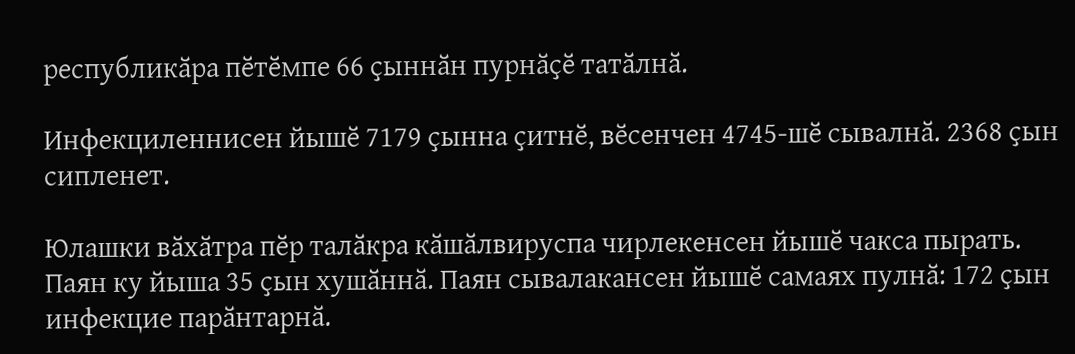республикӑра пӗтӗмпе 66 ҫыннӑн пурнӑҫӗ татӑлнӑ.

Инфекциленнисен йышӗ 7179 ҫынна ҫитнӗ, вӗсенчен 4745-шӗ сывалнӑ. 2368 ҫын сипленет.

Юлашки вӑхӑтра пӗр талӑкра кӑшӑлвируспа чирлекенсен йышӗ чакса пырать. Паян ку йыша 35 ҫын хушӑннӑ. Паян сывалакансен йышӗ самаях пулнӑ: 172 ҫын инфекцие парӑнтарнӑ.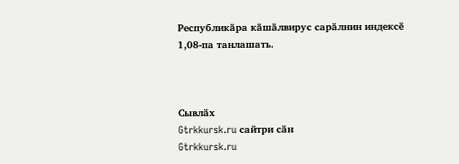Республикӑра кӑшӑлвирус сарӑлнин индексӗ 1,08-па танлашать.



Сывлӑх
Gtrkkursk.ru сайтри сӑн
Gtrkkursk.ru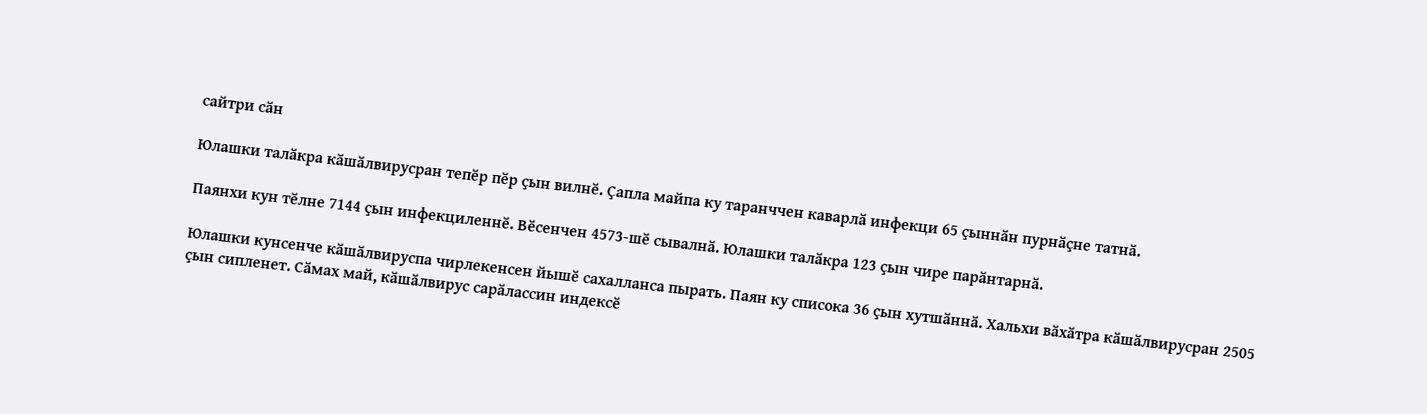сайтри сӑн

Юлашки талӑкра кӑшӑлвирусран тепӗр пӗр ҫын вилнӗ. Ҫапла майпа ку таранччен каварлӑ инфекци 65 ҫыннӑн пурнӑҫне татнӑ.

Паянхи кун тӗлне 7144 ҫын инфекциленнӗ. Вӗсенчен 4573-шӗ сывалнӑ. Юлашки талӑкра 123 ҫын чире парӑнтарнӑ.

Юлашки кунсенче кӑшӑлвируспа чирлекенсен йышӗ сахалланса пырать. Паян ку списока 36 ҫын хутшӑннӑ. Хальхи вӑхӑтра кӑшӑлвирусран 2505 ҫын сипленет. Сӑмах май, кӑшӑлвирус сарӑлассин индексӗ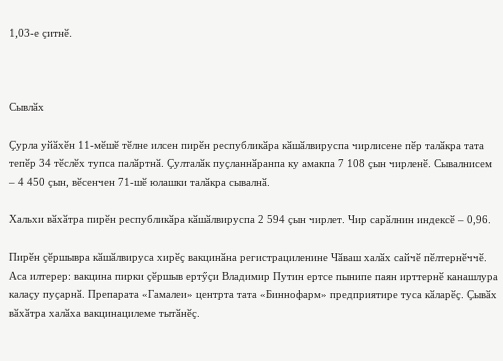1,03-е ҫитнӗ.



Сывлӑх

Ҫурла уйӑхӗн 11-мӗшӗ тӗлне илсен пирӗн республикӑра кӑшӑлвируспа чирлисене пӗр талӑкра тата тепӗр 34 тӗслӗх тупса палӑртнӑ. Ҫулталӑк пуҫланнӑранпа ку амакпа 7 108 ҫын чирленӗ. Сывалнисем – 4 450 ҫын, вӗсенчен 71-шӗ юлашки талӑкра сывалнӑ.

Хальхи вӑхӑтра пирӗн республикӑра кӑшӑлвируспа 2 594 ҫын чирлет. Чир сарӑлнин индексӗ – 0,96.

Пирӗн ҫӗршывра кӑшӑлвируса хирӗҫ вакцинӑна регистрациленине Чӑваш халӑх сайчӗ пӗлтернӗччӗ. Аса илтерер: вакцина пирки ҫӗршыв ертӳҫи Владимир Путин ертсе пынипе паян ирттернӗ канашлура калаҫу пуҫарнӑ. Препарата «Гамалеи» центрта тата «Биннофарм» предприятире туса кӑларӗҫ. Ҫывӑх вӑхӑтра халӑха вакцинацилеме тытӑнӗҫ.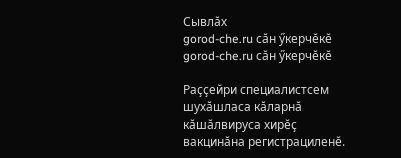Сывлӑх
gorod-che.ru сӑн ӳкерчӗкӗ
gorod-che.ru сӑн ӳкерчӗкӗ

Раҫҫейри специалистсем шухӑшласа кӑларнӑ кӑшӑлвируса хирӗҫ вакцинӑна регистрациленӗ.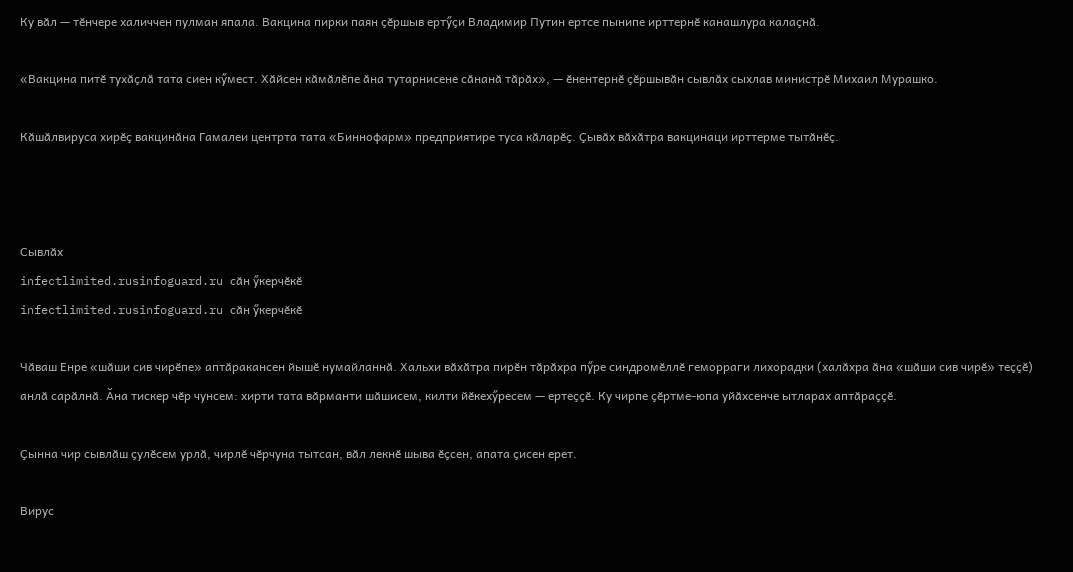Ку вӑл — тӗнчере халиччен пулман япала. Вакцина пирки паян ҫӗршыв ертӳҫи Владимир Путин ертсе пынипе ирттернӗ канашлура калаҫнӑ.

«Вакцина питӗ тухӑҫлӑ тата сиен кӳмест. Хӑйсен кӑмӑлӗпе ӑна тутарнисене сӑнанӑ тӑрӑх», — ӗнентернӗ ҫӗршывӑн сывлӑх сыхлав министрӗ Михаил Мурашко.

Кӑшӑлвируса хирӗҫ вакцинӑна Гамалеи центрта тата «Биннофарм» предприятире туса кӑларӗҫ. Ҫывӑх вӑхӑтра вакцинаци ирттерме тытӑнӗҫ.



Сывлӑх
infectlimited.rusinfoguard.ru сӑн ӳкерчӗкӗ
infectlimited.rusinfoguard.ru сӑн ӳкерчӗкӗ

Чӑваш Енре «шӑши сив чирӗпе» аптӑракансен йышӗ нумайланнӑ. Хальхи вӑхӑтра пирӗн тӑрӑхра пӳре синдромӗллӗ геморраги лихорадки (халӑхра ӑна «шӑши сив чирӗ» теҫҫӗ) анлӑ сарӑлнӑ. Ӑна тискер чӗр чунсем: хирти тата вӑрманти шӑшисем, килти йӗкехӳресем — ертеҫҫӗ. Ку чирпе ҫӗртме-юпа уйӑхсенче ытларах аптӑраҫҫӗ.

Ҫынна чир сывлӑш ҫулӗсем урлӑ, чирлӗ чӗрчуна тытсан, вӑл лекнӗ шыва ӗҫсен, апата ҫисен ерет.

Вирус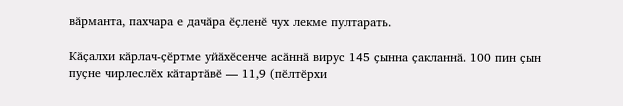вӑрманта, пахчара е дачӑра ӗҫленӗ чух лекме пултарать.

Кӑҫалхи кӑрлач-ҫӗртме уйӑхӗсенче асӑннӑ вирус 145 ҫынна ҫакланнӑ. 100 пин ҫын пуҫне чирлеслӗх кӑтартӑвӗ — 11,9 (пӗлтӗрхи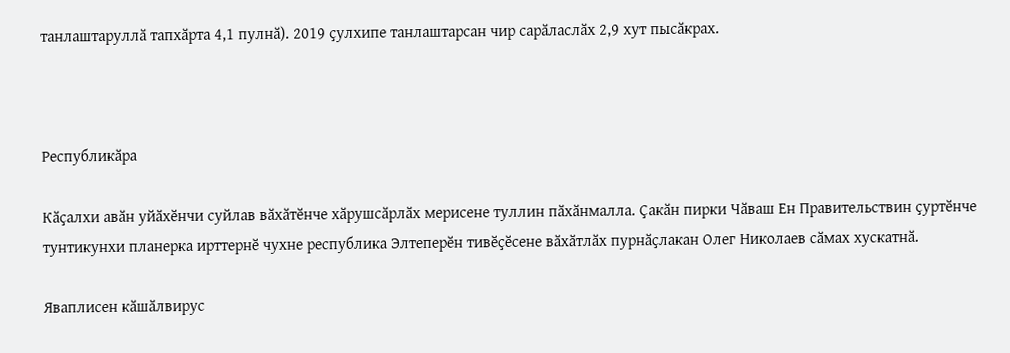танлаштаруллӑ тапхӑрта 4,1 пулнӑ). 2019 ҫулхипе танлаштарсан чир сарӑласлӑх 2,9 хут пысӑкрах.



Республикӑра

Кӑҫалхи авӑн уйӑхӗнчи суйлав вӑхӑтӗнче хӑрушсӑрлӑх мерисене туллин пӑхӑнмалла. Ҫакӑн пирки Чӑваш Ен Правительствин ҫуртӗнче тунтикунхи планерка ирттернӗ чухне республика Элтеперӗн тивӗҫӗсене вӑхӑтлӑх пурнӑҫлакан Олег Николаев сӑмах хускатнӑ.

Яваплисен кӑшӑлвирус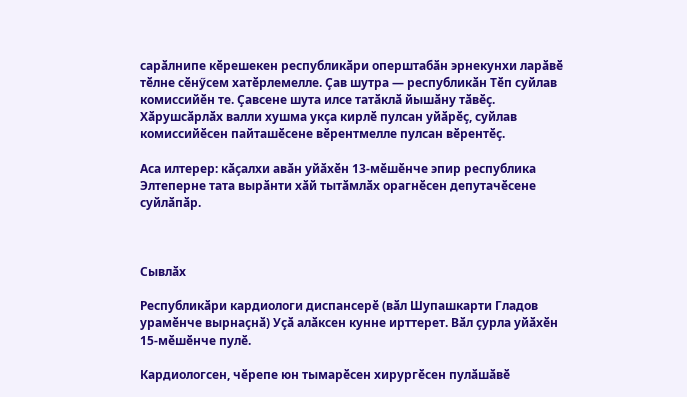сарӑлнипе кӗрешекен республикӑри оперштабӑн эрнекунхи ларӑвӗ тӗлне сӗнӳсем хатӗрлемелле. Ҫав шутра — республикӑн Тӗп суйлав комиссийӗн те. Ҫавсене шута илсе татӑклӑ йышӑну тӑвӗҫ. Хӑрушсӑрлӑх валли хушма укҫа кирлӗ пулсан уйӑрӗҫ, суйлав комиссийӗсен пайташӗсене вӗрентмелле пулсан вӗрентӗҫ.

Аса илтерер: кӑҫалхи авӑн уйӑхӗн 13-мӗшӗнче эпир республика Элтеперне тата вырӑнти хӑй тытӑмлӑх орагнӗсен депутачӗсене суйлӑпӑр.



Сывлӑх

Республикӑри кардиологи диспансерӗ (вӑл Шупашкарти Гладов урамӗнче вырнаҫнӑ) Уҫӑ алӑксен кунне ирттерет. Вӑл ҫурла уйӑхӗн 15-мӗшӗнче пулӗ.

Кардиологсен, чӗрепе юн тымарӗсен хирургӗсен пулӑшӑвӗ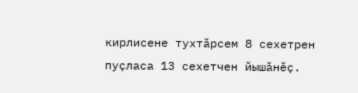кирлисене тухтӑрсем 8 сехетрен пуҫласа 13 сехетчен йышӑнӗҫ.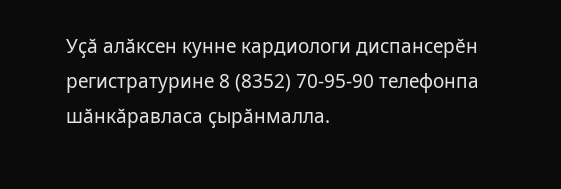Уҫӑ алӑксен кунне кардиологи диспансерӗн регистратурине 8 (8352) 70-95-90 телефонпа шӑнкӑравласа ҫырӑнмалла.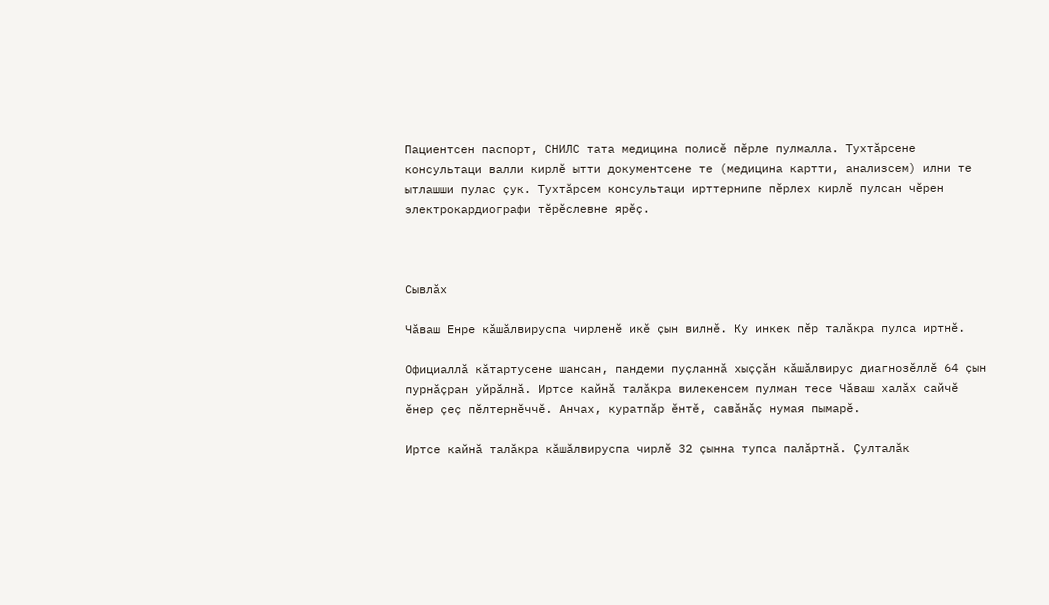Пациентсен паспорт, СНИЛС тата медицина полисӗ пӗрле пулмалла. Тухтӑрсене консультаци валли кирлӗ ытти документсене те (медицина картти, анализсем) илни те ытлашши пулас ҫук. Тухтӑрсем консультаци ирттернипе пӗрлех кирлӗ пулсан чӗрен электрокардиографи тӗрӗслевне ярӗҫ.



Сывлӑх

Чӑваш Енре кӑшӑлвируспа чирленӗ икӗ ҫын вилнӗ. Ку инкек пӗр талӑкра пулса иртнӗ.

Официаллӑ кӑтартусене шансан, пандеми пуҫланнӑ хыҫҫӑн кӑшӑлвирус диагнозӗллӗ 64 ҫын пурнӑҫран уйрӑлнӑ. Иртсе кайнӑ талӑкра вилекенсем пулман тесе Чӑваш халӑх сайчӗ ӗнер ҫеҫ пӗлтернӗччӗ. Анчах, куратпӑр ӗнтӗ, савӑнӑҫ нумая пымарӗ.

Иртсе кайнӑ талӑкра кӑшӑлвируспа чирлӗ 32 ҫынна тупса палӑртнӑ. Ҫулталӑк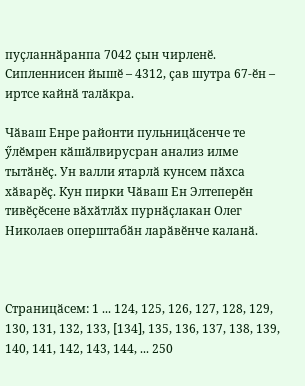пуҫланнӑранпа 7042 ҫын чирленӗ. Сипленнисен йышӗ – 4312, ҫав шутра 67-ӗн – иртсе кайнӑ талӑкра.

Чӑваш Енре районти пульницӑсенче те ӳлӗмрен кӑшӑлвирусран анализ илме тытӑнӗҫ. Ун валли ятарлӑ кунсем пӑхса хӑварӗҫ. Кун пирки Чӑваш Ен Элтеперӗн тивӗҫӗсене вӑхӑтлӑх пурнӑҫлакан Олег Николаев оперштабӑн ларӑвӗнче каланӑ.



Страницӑсем: 1 ... 124, 125, 126, 127, 128, 129, 130, 131, 132, 133, [134], 135, 136, 137, 138, 139, 140, 141, 142, 143, 144, ... 250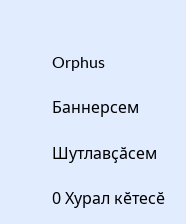Orphus

Баннерсем

Шутлавҫӑсем

0 Хурал кӗтесӗ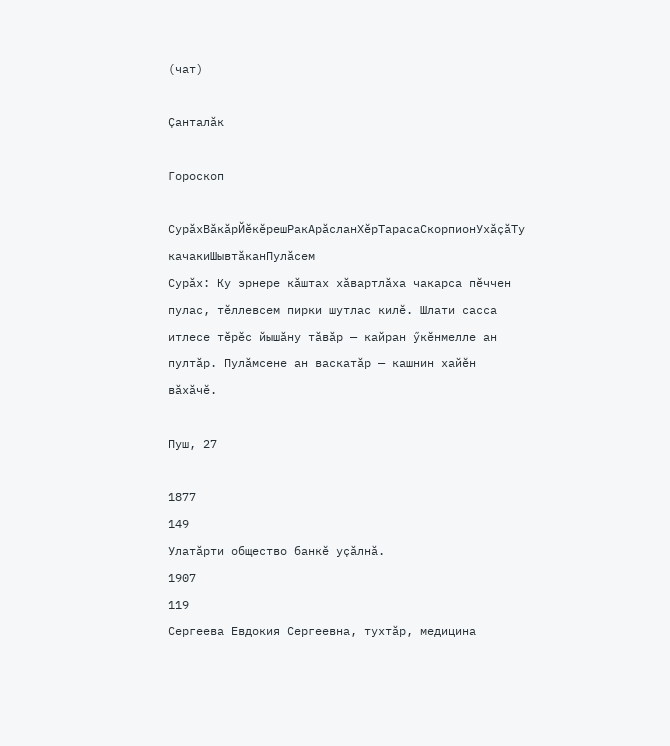(чат)

Ҫанталӑк

Гороскоп

СурӑхВӑкӑрЙӗкӗрешРакАрӑсланХӗрТарасаСкорпионУхӑҫӑТу качакиШывтӑканПулӑсем
Сурӑх: Ку эрнере кӑштах хӑвартлӑха чакарса пӗччен пулас, тӗллевсем пирки шутлас килӗ. Шлати сасса итлесе тӗрӗс йышӑну тӑвӑр — кайран ӳкӗнмелле ан пултӑр. Пулӑмсене ан васкатӑр — кашнин хайӗн вӑхӑчӗ.

Пуш, 27

1877
149
Улатӑрти общество банкӗ уҫӑлнӑ.
1907
119
Сергеева Eвдокия Сергеевна, тухтӑр, медицина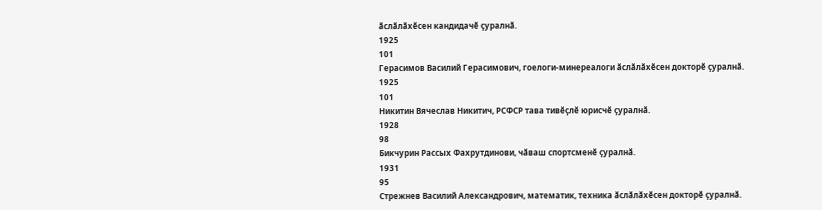ӑслӑлӑхӗсен кандидачӗ ҫуралнӑ.
1925
101
Герасимов Василий Герасимович, гоелоги-минереалоги ӑслӑлӑхӗсен докторӗ ҫуралнӑ.
1925
101
Никитин Вячеслав Никитич, РСФСР тава тивӗҫлӗ юрисчӗ ҫуралнӑ.
1928
98
Бикчурин Рассых Фахрутдинови, чӑваш спортсменӗ ҫуралнӑ.
1931
95
Стрежнев Василий Александрович, математик, техника ӑслӑлӑхӗсен докторӗ ҫуралнӑ.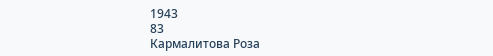1943
83
Кармалитова Роза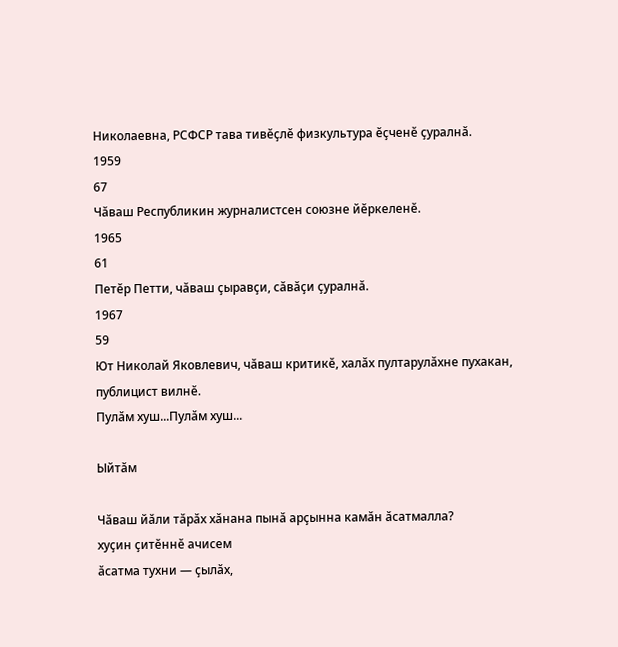Николаевна, РСФСР тава тивӗҫлӗ физкультура ӗҫченӗ ҫуралнӑ.
1959
67
Чӑваш Республикин журналистсен союзне йӗркеленӗ.
1965
61
Петӗр Петти, чӑваш ҫыравҫи, сӑвӑҫи ҫуралнӑ.
1967
59
Ют Николай Яковлевич, чӑваш критикӗ, халӑх пултарулӑхне пухакан, публицист вилнӗ.
Пулӑм хуш...Пулӑм хуш...

Ыйтӑм

Чӑваш йӑли тӑрӑх хӑнана пынӑ арҫынна камӑн ӑсатмалла?
хуҫин ҫитӗннӗ ачисем
ӑсатма тухни — ҫылӑх,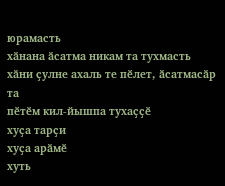юрамасть
хӑнана ӑсатма никам та тухмасть
хӑни ҫулне ахаль те пӗлет, ӑсатмасӑр та
пӗтӗм кил-йышпа тухаҫҫӗ
хуҫа тарҫи
хуҫа арӑмӗ
хуть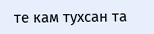те кам тухсан та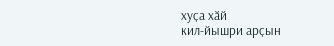хуҫа хӑй
кил-йышри арҫын